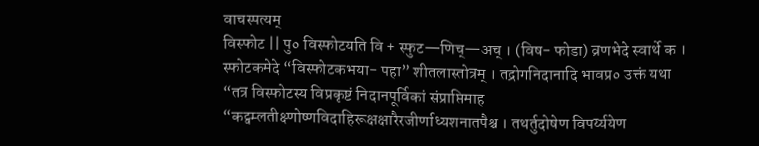वाचस्पत्यम्
विस्फोट || पु० विस्फोटयति वि + स्फुट—णिच्—अच् । (विष- फोडा) व्रणभेदे स्वार्थे क । स्फोटकमेदे “विस्फोटकभया- पहा” शीतलास्तोत्रम् । तद्रोगनिदानादि भावप्र० उक्तं यथा “तत्र विस्फोटस्य विप्रकृष्टं निदानपूर्विकां संप्राप्तिमाह “कट्वम्लतीक्ष्णोष्णविदाहिरूक्षक्षारैरजीर्णाध्यशनातपैश्च । तथर्तुदोषेण विपर्य्ययेण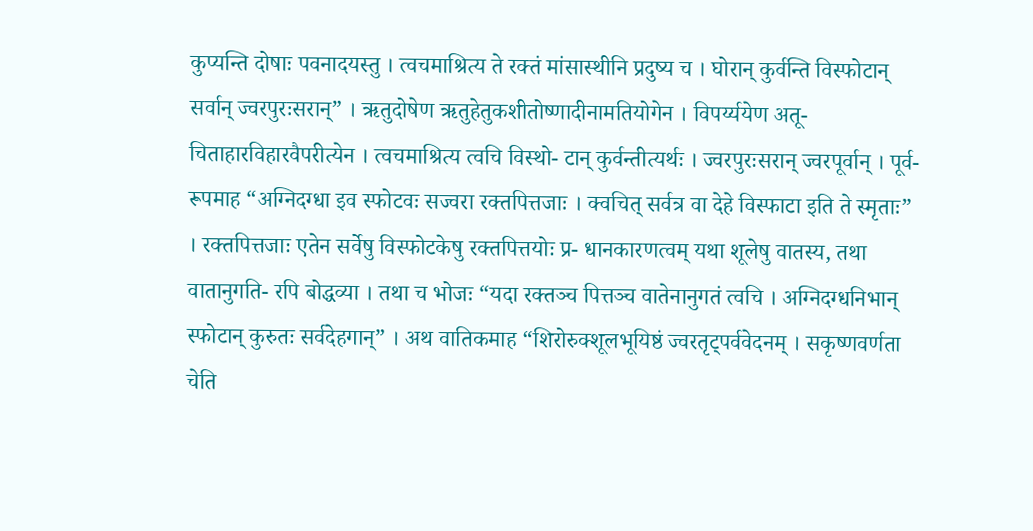कुप्यन्ति दोषाः पवनादयस्तु । त्वचमाश्रित्य ते रक्तं मांसास्थीनि प्रदुष्य च । घोरान् कुर्वन्ति विस्फोटान् सर्वान् ज्वरपुरःसरान्” । ऋतुदोषेण ऋतुहेतुकशीतोष्णादीनामतियोगेन । विपर्य्ययेण अतू- चिताहारविहारवैपरीत्येन । त्वचमाश्रित्य त्वचि विस्थो- टान् कुर्वन्तीत्यर्थः । ज्वरपुरःसरान् ज्वरपूर्वान् । पूर्व- रूपमाह “अग्निदग्धा इव स्फोटवः सज्वरा रक्तपित्तजाः । क्वचित् सर्वत्र वा देहे विस्फाटा इति ते स्मृताः” । रक्तपित्तजाः एतेन सर्वेषु विस्फोटकेषु रक्तपित्तयोः प्र- धानकारणत्वम् यथा शूलेषु वातस्य, तथा वातानुगति- रपि बोद्धव्या । तथा च भोजः “यदा रक्तञ्च पित्तञ्च वातेनानुगतं त्वचि । अग्निदग्धनिभान् स्फोटान् कुरुतः सर्वदेहगान्” । अथ वातिकमाह “शिरोरुक्शूलभूयिष्ठं ज्वरतृट्पर्ववेदनम् । सकृष्णवर्णता चेति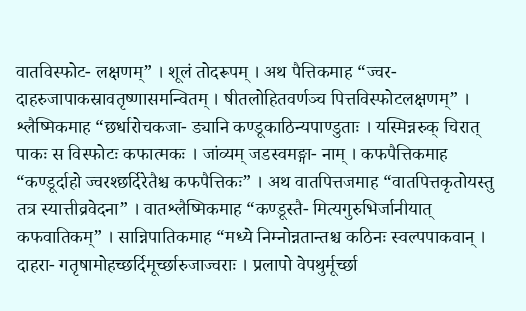वातविस्फोट- लक्षणम्” । शूलं तोदरूपम् । अथ पैत्तिकमाह “ज्वर- दाहरुजापाकस्रावतृष्णासमन्वितम् । षीतलोहितवर्णञ्च पित्तविस्फोटलक्षणम्” । श्लैष्मिकमाह “छर्धारोचकजा- ड्यानि कण्डूकाठिन्यपाण्डुताः । यस्मिन्नरुक् चिरात् पाकः स विस्फोटः कफात्मकः । जांव्यम् जडस्वमङ्गा- नाम् । कफपैत्तिकमाह “कण्डूर्दाहो ज्वरश्छर्दिरेतैश्च कफपैत्तिकः” । अथ वातपित्तजमाह “वातपित्तकृतोयस्तु तत्र स्यात्तीव्रवेदना” । वातश्लैष्मिकमाह “कण्डूस्तै- मित्यगुरुभिर्जानीयात् कफवातिकम्” । सान्निपातिकमाह “मध्ये निम्नोन्नतान्तश्च कठिनः स्वल्पपाकवान् । दाहरा- गतृषामोहच्छर्दिमूर्च्छारुजाज्वराः । प्रलापो वेपथुर्मूर्च्छा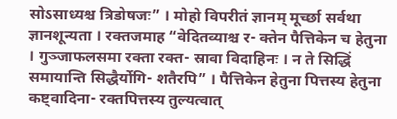सोऽसाध्यश्च त्रिडोषजः” । मोहो विपरीतं ज्ञानम् मूर्च्छा सर्वथा ज्ञानशून्यता । रक्तजमाह “वेदितव्याश्च र- क्तेन पैत्तिकेन च हेतुना । गुञ्जाफलसमा रक्ता रक्त- स्रावा विदाहिनः । न ते सिद्धिं समायान्ति सिद्धैर्योगि- शतैरपि” । पैत्तिकेन हेतुना पित्तस्य हेतुना कष्ट्वादिना- रक्तपित्तस्य तुल्यत्वात्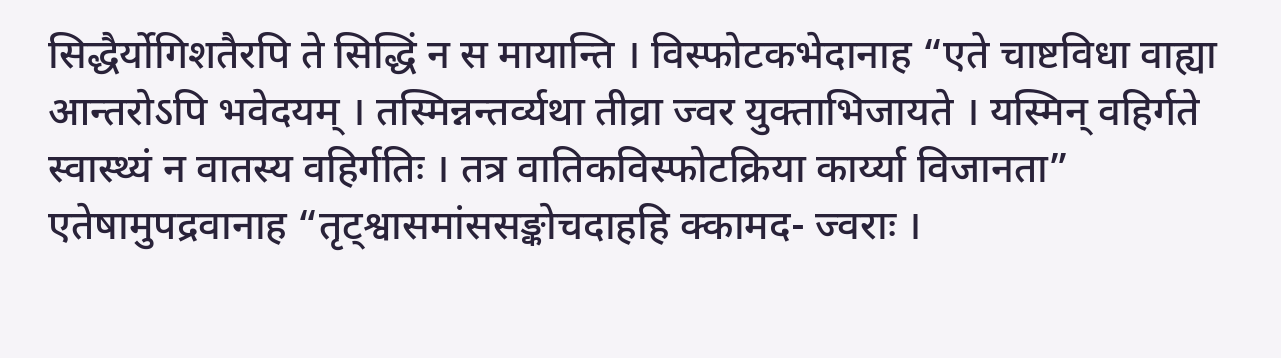सिद्धैर्योगिशतैरपि ते सिद्धिं न स मायान्ति । विस्फोटकभेदानाह “एते चाष्टविधा वाह्या आन्तरोऽपि भवेदयम् । तस्मिन्नन्तर्व्यथा तीव्रा ज्वर युक्ताभिजायते । यस्मिन् वहिर्गते स्वास्थ्यं न वातस्य वहिर्गतिः । तत्र वातिकविस्फोटक्रिया कार्य्या विजानता” एतेषामुपद्रवानाह “तृट्श्वासमांससङ्कोचदाहहि क्कामद- ज्वराः ।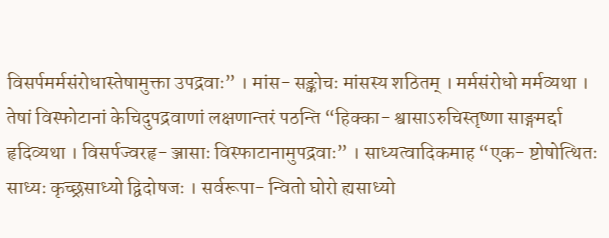विसर्पमर्मसंरोधास्तेषामुक्ता उपद्रवाः” । मांस- सङ्कोचः मांसस्य शठितम् । मर्मसंरोधो मर्मव्यथा । तेषां विस्फोटानां केचिदुपद्रवाणां लक्षणान्तरं पठन्ति “हिक्का- श्वासाऽरुचिस्तृष्णा साङ्गमर्द्दा हृदिव्यथा । विसर्पज्वरहृ- ञ्जासाः विस्फाटानामुपद्रवाः” । साध्यत्वादिकमाह “एक- ष्टोषोत्थितः साध्यः कृच्छ्रसाध्यो द्विदोषजः । सर्वरूपा- न्वितो घोरो ह्यसाध्यो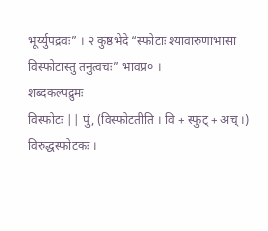भूर्य्युपद्रवः” । २ कुष्ठभेदे “स्फोटाः श्यावारुणाभासा विस्फोटास्तु तनुत्वचः” भावप्र० ।
शब्दकल्पद्रुमः
विस्फोटः || पुं, (विस्फोटतीति । वि + स्फुट् + अच् ।)
विरुद्धस्फोटकः ।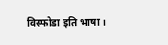विस्फोडा इति भाषा ।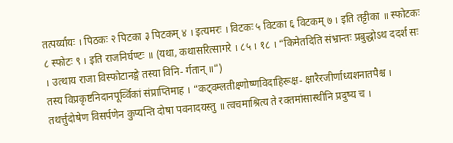तत्पर्य्यायः । पिठकः २ पिटका ३ पिटकम् ४ । इत्यमरः । विटकः ५ विटका ६ विटकम् ७ । इति तट्टीका ॥ स्फोटकः ८ स्फोटः ९ । इति राजनिर्घण्टः ॥ (यथा, कथासरित्सागरे । ८५ । १८ । “किमेतदिति संभ्रान्तः प्रबुद्धोऽथ ददर्श सः । उत्थाय राजा विस्फोटानङ्गे तस्या विनि- र्गतान् ॥”)
तस्य विप्रकृष्टनिदानपूर्व्विकां संप्राप्तिमाह । “कट्वम्लतीक्ष्णोष्णविदाहिरूक्ष- क्षारैरजीर्णाध्यशनातपैश्च । तथर्त्तुदोषेण विसर्पणेन कुप्यन्ति दोषा पवनादयस्तु ॥ त्वचमाश्रित्य ते रक्तमांसास्थीनि प्रदुष्य च ।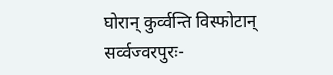घोरान् कुर्व्वन्ति विस्फोटान् सर्व्वज्वरपुरः-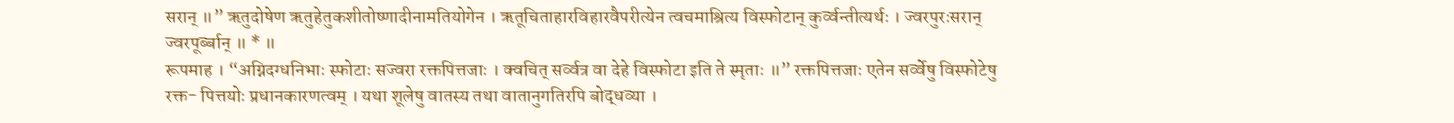सरान् ॥” ऋतुदोषेण ऋतुहेतुकशीतोष्णादीनामतियोगेन । ऋतूचिताहारविहारवैपरीत्येन त्वचमाश्रित्य विस्फोटान् कुर्व्वन्तीत्यर्थः । ज्वरपुरःसरान् ज्वरपूर्ब्बान् ॥ * ॥
रूपमाह । “अग्निदग्धनिभाः स्फोटाः सज्वरा रक्तपित्तजाः । क्वचित् सर्व्वत्र वा देहे विस्फोटा इति ते स्मृताः ॥” रक्तपित्तजाः एतेन सर्व्वेषु विस्फोटेषु रक्त- पित्तयोः प्रधानकारणत्वम् । यथा शूलेषु वातस्य तथा वातानुगतिरपि बोद्धव्या ।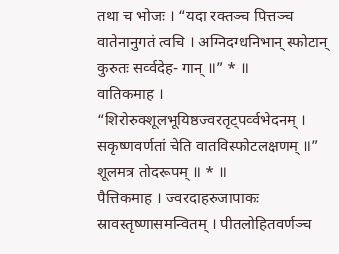तथा च भोजः । “यदा रक्तञ्च पित्तञ्च वातेनानुगतं त्वचि । अग्निदग्धनिभान् स्फोटान् कुरुतः सर्व्वदेह- गान् ॥” * ॥
वातिकमाह । “शिरोरुक्शूलभूयिष्ठज्वरतृट्पर्व्वभेदनम् । सकृष्णवर्णतां चेति वातविस्फोटलक्षणम् ॥” शूलमत्र तोदरूपम् ॥ * ॥
पैत्तिकमाह । ज्वरदाहरुजापाकः स्रावस्तृष्णासमन्वितम् । पीतलोहितवर्णञ्च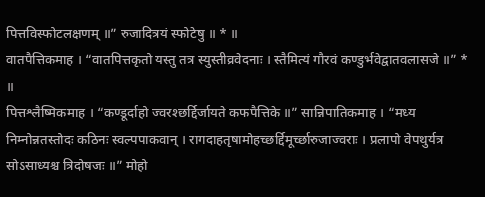पित्तविस्फोटलक्षणम् ॥” रुजादित्रयं स्फोटेषु ॥ * ॥
वातपैत्तिकमाह । “वातपित्तकृतो यस्तु तत्र स्युस्तीव्रवेदनाः । स्तैमित्यं गौरवं कण्डुर्भवेद्वातवलासजे ॥” * ॥
पित्तश्लैष्मिकमाह । “कण्डूर्दाहो ज्वरश्छर्द्दिर्जायते कफपैत्तिके ॥” सान्निपातिकमाह । “मध्य निम्नोन्नतस्तोदः कठिनः स्वल्पपाकवान् । रागदाहतृषामोहच्छर्द्दिमूर्च्छारुजाज्वराः । प्रलापो वेपथुर्यत्र सोऽसाध्यश्च त्रिदोषजः ॥” मोहो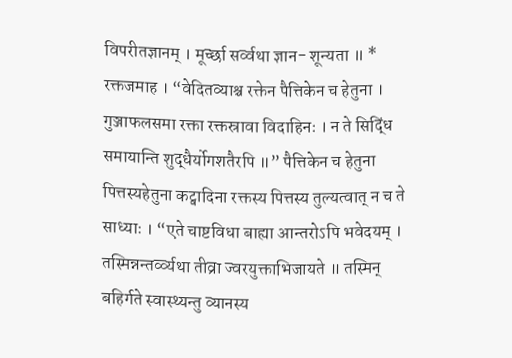विपरीतज्ञानम् । मूर्च्छा सर्व्वथा ज्ञान- शून्यता ॥ * रक्तजमाह । “वेदितव्याश्च रक्तेन पैत्तिकेन च हेतुना । गुञ्जाफलसमा रक्ता रक्तस्रावा विदाहिनः । न ते सिद्धिं समायान्ति शुद्धैर्योगशतैरपि ॥” पैत्तिकेन च हेतुना पित्तस्यहेतुना कट्वादिना रक्तस्य पित्तस्य तुल्यत्वात् न च ते साध्याः । “एते चाष्टविधा बाह्या आन्तरोऽपि भवेदयम् । तस्मिन्नन्तर्व्व्यथा तीव्रा ज्वरयुक्ताभिजायते ॥ तस्मिन् बहिर्गते स्वास्थ्यन्तु व्यानस्य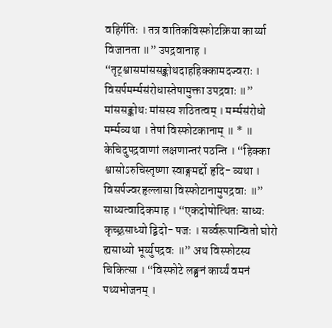वहिर्गतिः । तत्र वातिकविस्फोटक्रिया कार्य्या विजानता ॥” उपद्रवानाह । “तृट्श्वासमांससङ्कोथदाहहिक्कामदज्वराः । विसर्पमर्म्मसंरोधास्तेषामुक्ता उपद्रवाः ॥” मांससङ्कोथः मांसस्य शठितत्वम् । मर्म्मसंरोधो मर्म्मव्यथा । तेषां विस्फोटकानाम् ॥ * ॥
केचिदुपद्रवाणां लक्षणान्तरं पठन्ति । “हिक्का श्वासोऽरुचिस्तृष्णा स्वाङ्गमर्द्दो हृदि- व्यथा । विसर्पज्वरहृल्लासा विस्फोटानामुपद्रवाः ॥” साध्यत्वादिकमाह । “एकदोषोत्थितः साध्यः कृच्छ्रसाध्यो द्बिदो- षजः । सर्व्वरूपान्वितो घोरो ह्यसाध्यो भूर्य्युपद्रवः ॥” अथ विस्फोटस्य चिकित्सा । “विस्फोटे लङ्घनं कार्य्यं वमनं पथ्यभोजनम् ।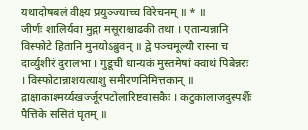यथादोषबलं वीक्ष्य प्रयुञ्ज्याच्च विरेचनम् ॥ * ॥
जीर्णः शालिर्यवा मुद्गा मसूराश्चाढकी तथा । एतान्यन्नानि विस्फोटे हितानि मुनयोऽब्रुवन् ॥ द्वे पञ्चमूल्यौ रास्ना च दार्व्युशीरं दुरालभा । गुडूची धान्यकं मुस्तमेषां क्वाथं पिबेन्नरः । विस्फोटान्नाशयत्याशु समीरणनिमित्तकान् ॥ द्राक्षाकाश्मर्य्यखर्ज्जूरपटोलारिष्टवासकैः । कटुकालाजदुस्पर्शैः पैत्तिके ससितं घृतम् ॥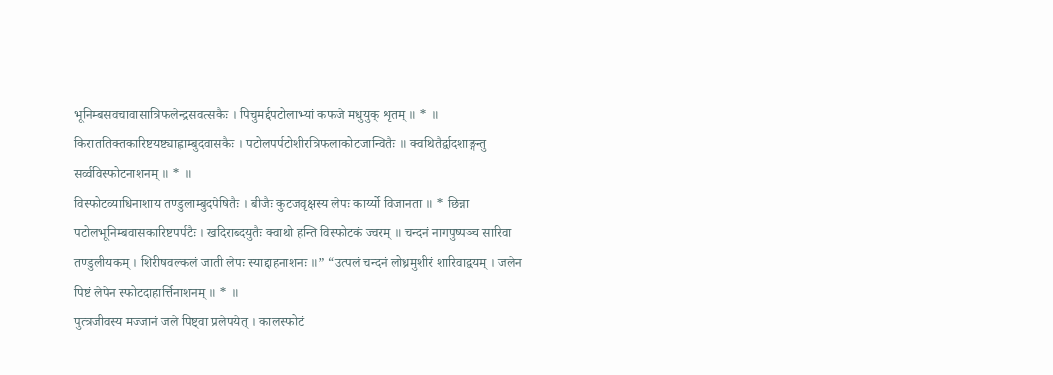भूनिम्बसवचावासात्रिफलेन्द्रसवत्सकैः । पिचुमर्द्दपटोलाभ्यां कफजे मधुयुक् शृतम् ॥ * ॥
किराततिक्तकारिष्टयष्ट्याह्वाम्बुदवासकैः । पटोलपर्पटोशीरत्रिफलाकोटजान्वितैः ॥ क्वथितैर्द्वादशाङ्गन्तु सर्व्वविस्फोटनाशनम् ॥ * ॥
विस्फोटव्याधिनाशाय तण्डुलाम्बुदपेषितैः । बीजैः कुटजवृक्षस्य लेपः कार्य्यो विजानता ॥ * छिन्ना पटोलभूनिम्बवासकारिष्टपर्पटैः । खदिराब्दयुतैः क्वाथो हन्ति विस्फोटकं ज्वरम् ॥ चन्दनं नागपुष्पञ्च सारिवा तण्डुलीयकम् । शिरीषवल्कलं जाती लेपः स्याद्दाहनाशनः ॥” “उत्पलं चन्दनं लोध्रमुशीरं शारिवाद्वयम् । जलेन पिष्टं लेपेन स्फोटदाहार्त्तिनाशनम् ॥ * ॥
पुत्त्रजीवस्य मज्जानं जले पिष्ट्वा प्रलेपयेत् । कालस्फोटं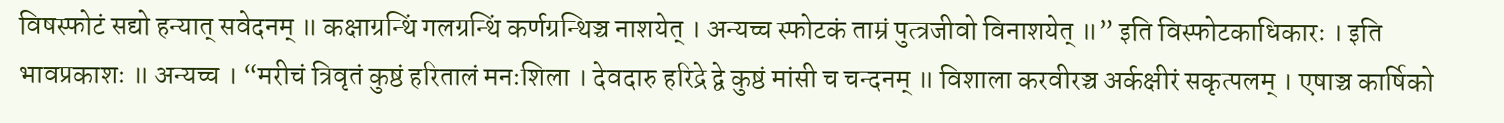विषस्फोटं सद्यो हन्यात् सवेदनम् ॥ कक्षाग्रन्थिं गलग्रन्थिं कर्णग्रन्थिञ्च नाशयेत् । अन्यच्च स्फोटकं ताम्रं पुत्त्रजीवो विनाशयेत् ॥” इति विस्फोटकाधिकारः । इति भावप्रकाशः ॥ अन्यच्च । “मरीचं त्रिवृतं कुष्ठं हरितालं मनःशिला । देवदारु हरिद्रे द्वे कुष्ठं मांसी च चन्दनम् ॥ विशाला करवीरञ्च अर्कक्षीरं सकृत्पलम् । एषाञ्च कार्षिको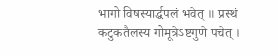भागो विषस्यार्द्धपलं भवेत् ॥ प्रस्थं कटुकतैलस्य गोमूत्रेऽष्टगुणे पचेत् ।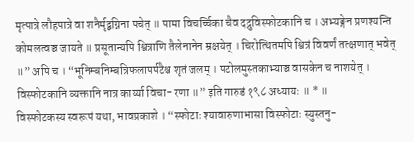मृत्पात्रे लौहपात्रे वा शनैर्मृद्बग्निना पचेत् ॥ पामा विचर्च्चिका चैव दद्रुविस्फोटकानि च । अभ्यङ्गेन प्रणश्यन्ति कोमलत्वञ्च जायते ॥ प्रसूतान्यपि श्वित्राणि तैलेनानेन म्रक्षयेत् । चिरोत्थितमपि श्वित्रं विवर्णं तत्क्षणात् भवेत् ॥” अपि च । “भूनिम्बनिम्बत्रिफलापर्पटैश्च शृतं जलम् । पटोलमुस्तकाभ्याञ्च वासकेन च नाशयेत् । विस्फोटकानि व्यक्तानि नात्र कार्य्या विचा- रणा ॥” इति गारुडं १९८ अध्यायः ॥ * ॥
विस्फोटकस्य स्वरूपं यथा, भावप्रकाशे । “स्फोटाः श्यावारुणाभासा विस्फोटाः स्युस्तनु-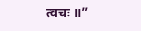त्वचः ॥”